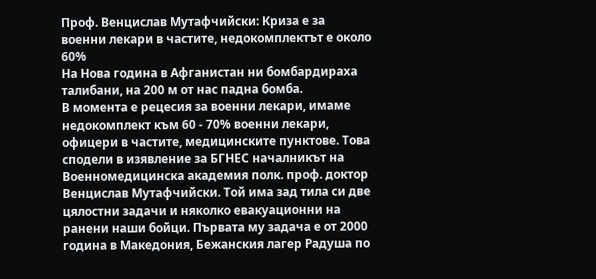Проф. Венцислав Мутафчийски: Криза е за военни лекари в частите, недокомплектът е около 60%
На Нова година в Афганистан ни бомбардираха талибани, на 200 м от нас падна бомба.
В момента е рецесия за военни лекари, имаме недокомплект към 60 - 70% военни лекари, офицери в частите, медицинските пунктове. Това сподели в изявление за БГНЕС началникът на Военномедицинска академия полк. проф. доктор Венцислав Мутафчийски. Той има зад тила си две цялостни задачи и няколко евакуационни на ранени наши бойци. Първата му задача е от 2000 година в Македония, Бежанския лагер Радуша по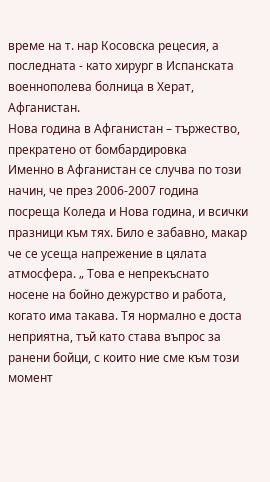време на т. нар Косовска рецесия, а последната - като хирург в Испанската военнополева болница в Херат, Афганистан.
Нова година в Афганистан – тържество, прекратено от бомбардировка
Именно в Афганистан се случва по този начин, че през 2006-2007 година посреща Коледа и Нова година, и всички празници към тях. Било е забавно, макар че се усеща напрежение в цялата атмосфера. „ Това е непрекъснато носене на бойно дежурство и работа, когато има такава. Тя нормално е доста неприятна, тъй като става въпрос за ранени бойци, с които ние сме към този момент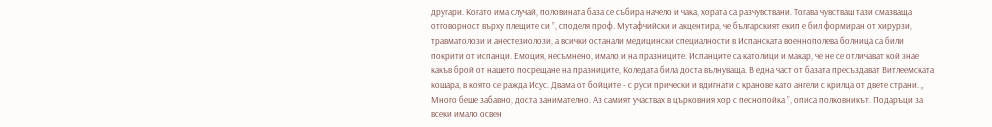другари. Когато има случай, половината база се събира начело и чака, хората са разчувствани. Тогава чувстваш тази смазваща отговорност върху плещите си ”, споделя проф. Мутафчийски и акцентира, че българският екип е бил формиран от хирурзи, травматолози и анестезиолози, а всички останали медицински специалности в Испанската военнополева болница са били покрити от испанци. Емоция, несъмнено, имало и на празниците. Испанците са католици и макар, че не се отличават кой знае какъв брой от нашето посрещане на празниците, Коледата била доста вълнуваща. В една част от базата пресъздават Витлеемската кошара, в която се ражда Исус. Двама от бойците - с руси прически и вдигнати с кранове като ангели с крилца от двете страни. „ Много беше забавно, доста занимателно. Аз самият участвах в църковния хор с песнопойка ”, описа полковникът. Подаръци за всеки имало освен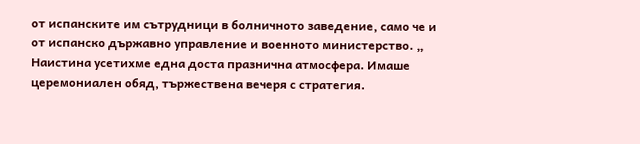от испанските им сътрудници в болничното заведение, само че и от испанско държавно управление и военното министерство. „ Наистина усетихме една доста празнична атмосфера. Имаше церемониален обяд, тържествена вечеря с стратегия.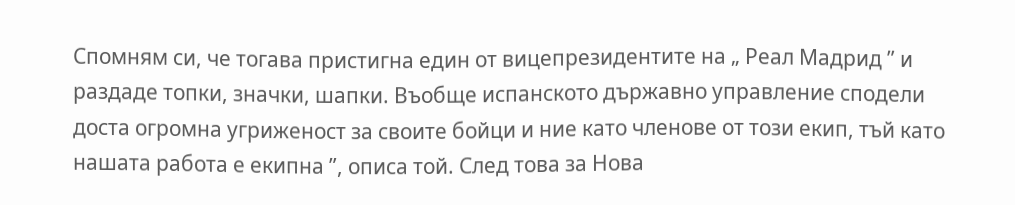Спомням си, че тогава пристигна един от вицепрезидентите на „ Реал Мадрид ” и раздаде топки, значки, шапки. Въобще испанското държавно управление сподели доста огромна угриженост за своите бойци и ние като членове от този екип, тъй като нашата работа е екипна ”, описа той. След това за Нова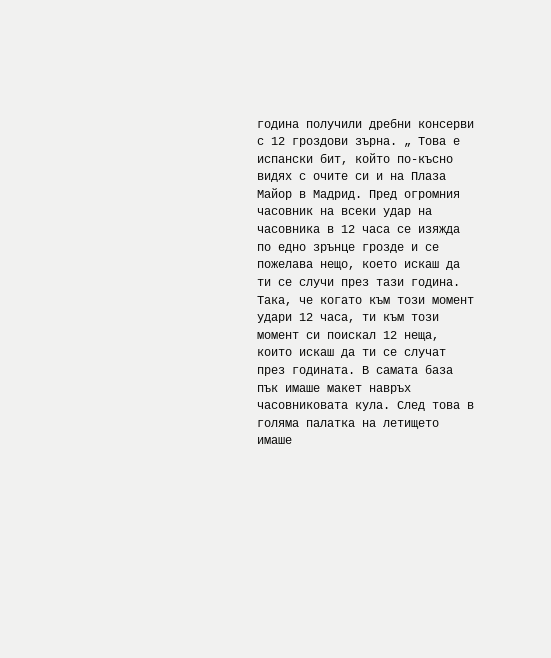година получили дребни консерви с 12 гроздови зърна. „ Това е испански бит, който по-късно видях с очите си и на Плаза Майор в Мадрид. Пред огромния часовник на всеки удар на часовника в 12 часа се изяжда по едно зрънце грозде и се пожелава нещо, което искаш да ти се случи през тази година. Така, че когато към този момент удари 12 часа, ти към този момент си поискал 12 неща, които искаш да ти се случат през годината. В самата база пък имаше макет навръх часовниковата кула. След това в голяма палатка на летището имаше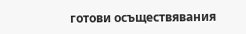готови осъществявания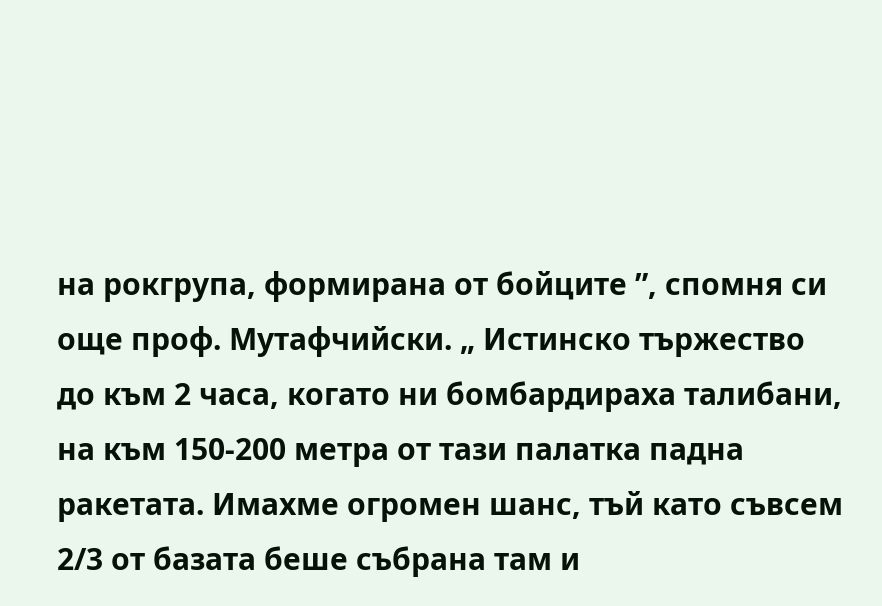на рокгрупа, формирана от бойците ”, спомня си още проф. Мутафчийски. „ Истинско тържество до към 2 часа, когато ни бомбардираха талибани, на към 150-200 метра от тази палатка падна ракетата. Имахме огромен шанс, тъй като съвсем 2/3 от базата беше събрана там и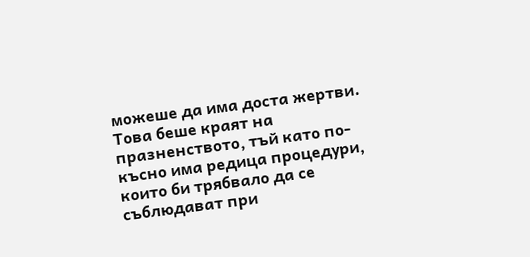можеше да има доста жертви. Това беше краят на празненството, тъй като по-късно има редица процедури, които би трябвало да се съблюдават при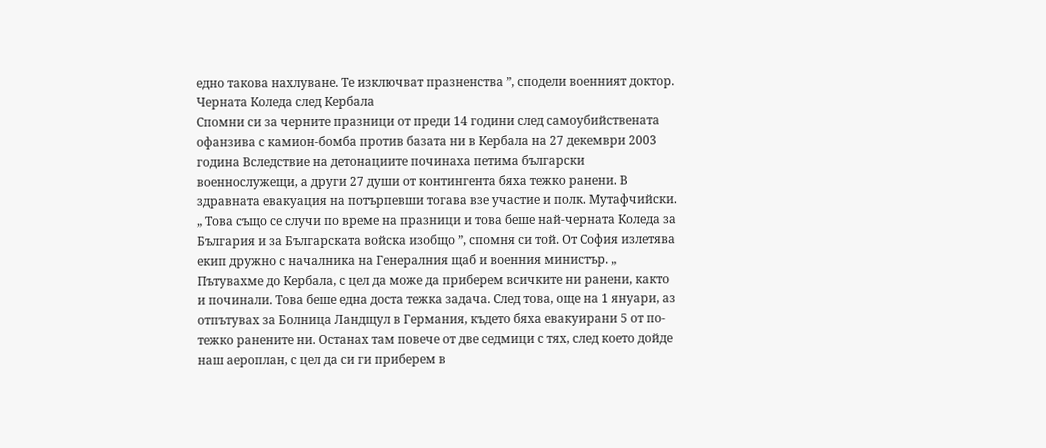едно такова нахлуване. Те изключват празненства ”, сподели военният доктор.
Черната Коледа след Кербала
Спомни си за черните празници от преди 14 години след самоубийствената офанзива с камион-бомба против базата ни в Кербала на 27 декември 2003 година Вследствие на детонациите починаха петима български военнослужещи, а други 27 души от контингента бяха тежко ранени. В здравната евакуация на потърпевши тогава взе участие и полк. Мутафчийски. „ Това също се случи по време на празници и това беше най-черната Коледа за България и за Българската войска изобщо ”, спомня си той. От София излетява екип дружно с началника на Генералния щаб и военния министър. „ Пътувахме до Кербала, с цел да може да приберем всичките ни ранени, както и починали. Това беше една доста тежка задача. След това, още на 1 януари, аз отпътувах за Болница Ландщул в Германия, където бяха евакуирани 5 от по-тежко ранените ни. Останах там повече от две седмици с тях, след което дойде наш аероплан, с цел да си ги приберем в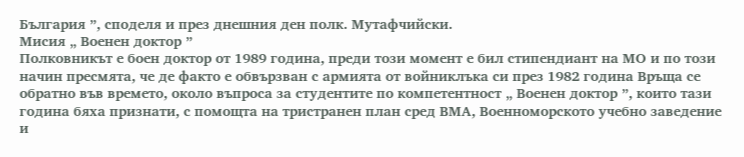България ”, споделя и през днешния ден полк. Мутафчийски.
Мисия „ Военен доктор ”
Полковникът е боен доктор от 1989 година, преди този момент е бил стипендиант на МО и по този начин пресмята, че де факто е обвързван с армията от войниклъка си през 1982 година Връща се обратно във времето, около въпроса за студентите по компетентност „ Военен доктор ”, които тази година бяха признати, с помощта на тристранен план сред ВМА, Военноморското учебно заведение и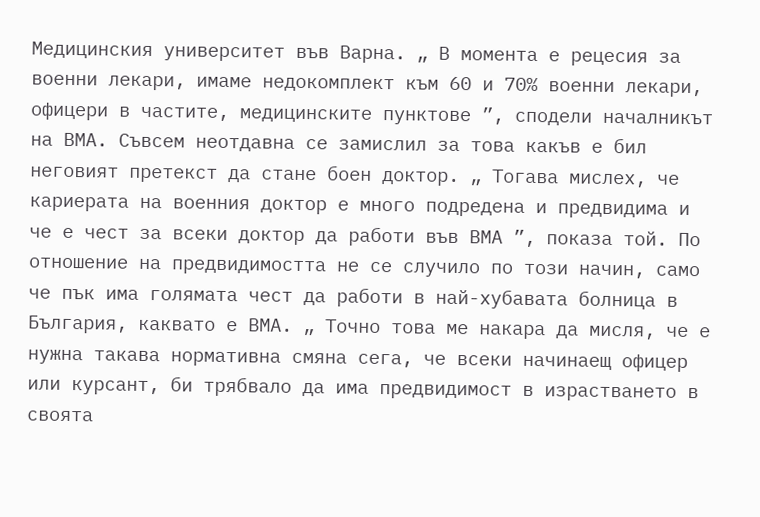Медицинския университет във Варна. „ В момента е рецесия за военни лекари, имаме недокомплект към 60 и 70% военни лекари, офицери в частите, медицинските пунктове ”, сподели началникът на ВМА. Съвсем неотдавна се замислил за това какъв е бил неговият претекст да стане боен доктор. „ Тогава мислех, че кариерата на военния доктор е много подредена и предвидима и че е чест за всеки доктор да работи във ВМА ”, показа той. По отношение на предвидимостта не се случило по този начин, само че пък има голямата чест да работи в най-хубавата болница в България, каквато е ВМА. „ Точно това ме накара да мисля, че е нужна такава нормативна смяна сега, че всеки начинаещ офицер или курсант, би трябвало да има предвидимост в израстването в своята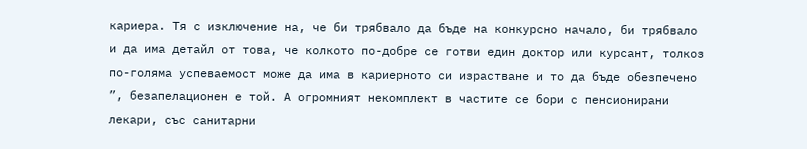кариера. Тя с изключение на, че би трябвало да бъде на конкурсно начало, би трябвало и да има детайл от това, че колкото по-добре се готви един доктор или курсант, толкоз по-голяма успеваемост може да има в кариерното си израстване и то да бъде обезпечено ”, безапелационен е той. А огромният некомплект в частите се бори с пенсионирани лекари, със санитарни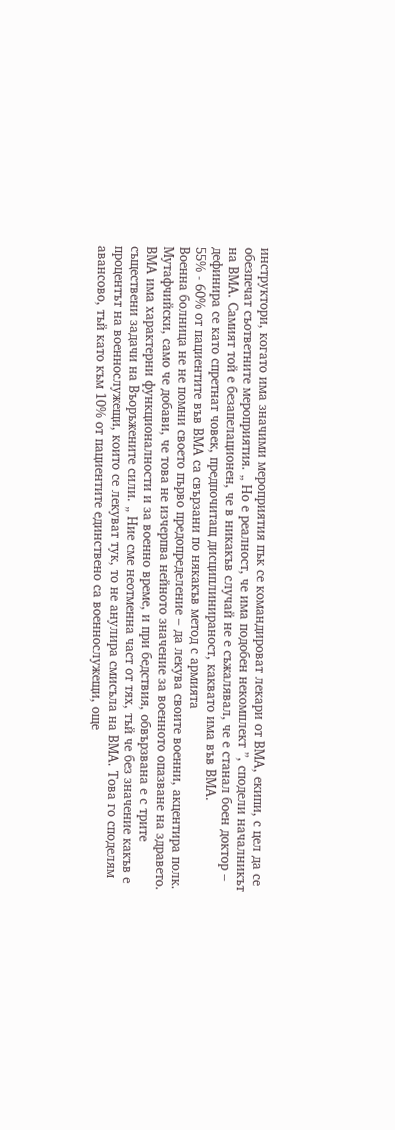инструктори, когато има значими мероприятия пък се командироват лекари от ВМА, екипи, с цел да се обезпечат съответните мероприятия. „ Но е реалност, че има подобен некомплект ”, сподели началникът на ВМА. Самият той е безапелационен, че в никакъв случай не е съжалявал, че е станал боен доктор – дефинира се като спретнат човек, предпочитащ дисциплинираност, каквато има във ВМА.
55% - 60% от пациентите във ВМА са свързани по някакъв метод с армията
Военна болница не не помни своето първо предопределение – да лекува своите военни, акцентира полк. Мутафчийски, само че добави, че това не изчерпва нейното значение за военното опазване на здравето. ВМА има характерни функционалности и за военно време, и при бедствия, обвързвана е с трите съществени задачи на Въоръжените сили. „ Ние сме неотменна част от тях, тъй че без значение какъв е процентът на военнослужещи, които се лекуват тук, то не анулира смисъла на ВМА. Това го споделям авансово, тъй като към 10% от пациентите единствено са военнослужещи, още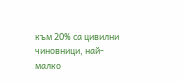към 20% са цивилни чиновници, най-малко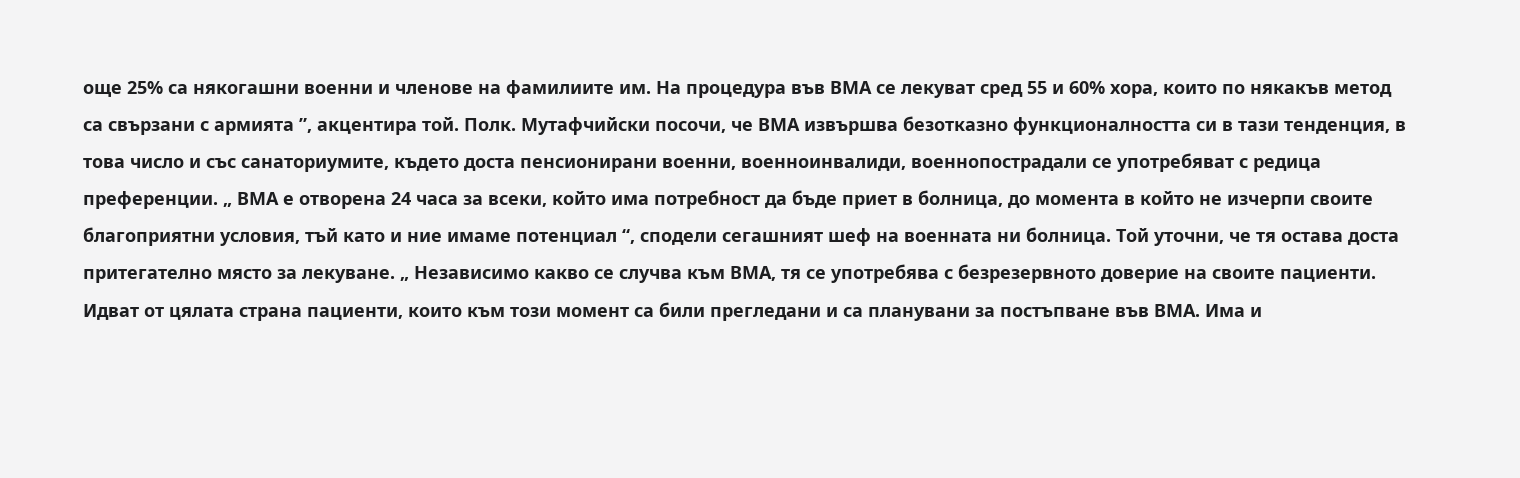още 25% са някогашни военни и членове на фамилиите им. На процедура във ВМА се лекуват сред 55 и 60% хора, които по някакъв метод са свързани с армията ”, акцентира той. Полк. Мутафчийски посочи, че ВМА извършва безотказно функционалността си в тази тенденция, в това число и със санаториумите, където доста пенсионирани военни, военноинвалиди, военнопострадали се употребяват с редица преференции. „ ВМА е отворена 24 часа за всеки, който има потребност да бъде приет в болница, до момента в който не изчерпи своите благоприятни условия, тъй като и ние имаме потенциал “, сподели сегашният шеф на военната ни болница. Той уточни, че тя остава доста притегателно място за лекуване. „ Независимо какво се случва към ВМА, тя се употребява с безрезервното доверие на своите пациенти. Идват от цялата страна пациенти, които към този момент са били прегледани и са планувани за постъпване във ВМА. Има и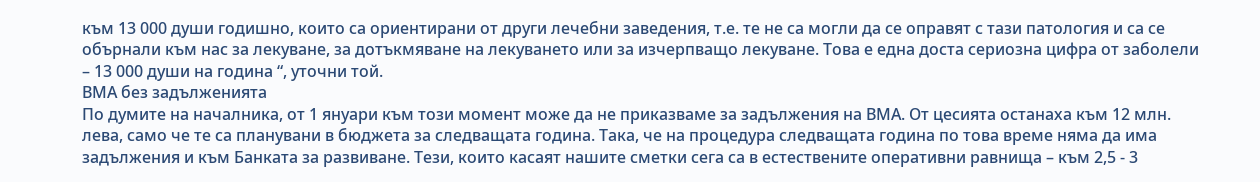към 13 000 души годишно, които са ориентирани от други лечебни заведения, т.е. те не са могли да се оправят с тази патология и са се обърнали към нас за лекуване, за дотъкмяване на лекуването или за изчерпващо лекуване. Това е една доста сериозна цифра от заболели – 13 000 души на година “, уточни той.
ВМА без задълженията
По думите на началника, от 1 януари към този момент може да не приказваме за задължения на ВМА. От цесията останаха към 12 млн. лева, само че те са планувани в бюджета за следващата година. Така, че на процедура следващата година по това време няма да има задължения и към Банката за развиване. Тези, които касаят нашите сметки сега са в естествените оперативни равнища – към 2,5 - 3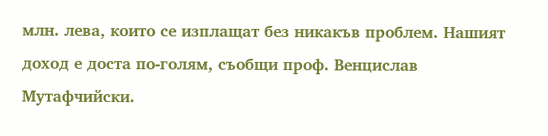млн. лева, които се изплащат без никакъв проблем. Нашият доход е доста по-голям, съобщи проф. Венцислав Мутафчийски.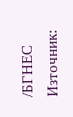/БГНЕС
Източник: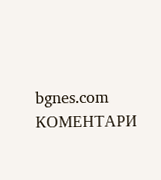bgnes.com
КОМЕНТАРИ